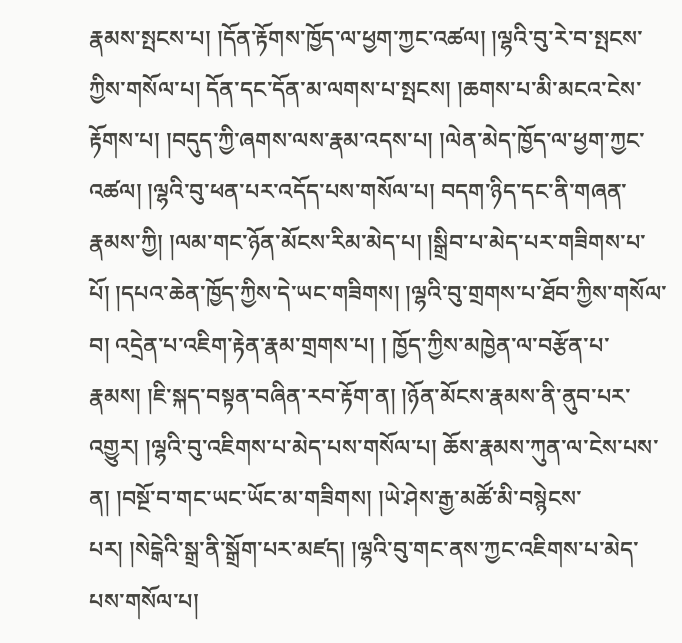རྣམས་སྤངས་པ། །དོན་རྟོགས་ཁྱོད་ལ་ཕྱག་ཀྱང་འཚལ། །ལྷའི་བུ་རེ་བ་སྤངས་ཀྱིས་གསོལ་པ། དོན་དང་དོན་མ་ལགས་པ་སྤངས། །ཆགས་པ་མི་མངའ་ངེས་རྟོགས་པ། །བདུད་ཀྱི་ཞགས་ལས་རྣམ་འདས་པ། །ལེན་མེད་ཁྱོད་ལ་ཕྱག་ཀྱང་འཚལ། །ལྷའི་བུ་ཕན་པར་འདོད་པས་གསོལ་པ། བདག་ཉིད་དང་ནི་གཞན་རྣམས་ཀྱི། །ལམ་གང་ཉོན་མོངས་རིམ་མེད་པ། །སྒྲིབ་པ་མེད་པར་གཟིགས་པ་པོ། །དཔའ་ཆེན་ཁྱོད་ཀྱིས་དེ་ཡང་གཟིགས། །ལྷའི་བུ་གྲགས་པ་ཐོབ་ཀྱིས་གསོལ་བ། འདྲེན་པ་འཇིག་རྟེན་རྣམ་གྲགས་པ། ། ཁྱོད་ཀྱིས་མཁྱེན་ལ་བརྩོན་པ་རྣམས། །ཇི་སྐད་བསྟན་བཞིན་རབ་རྟོག་ན། །ཉོན་མོངས་རྣམས་ནི་ནུབ་པར་འགྱུར། །ལྷའི་བུ་འཇིགས་པ་མེད་པས་གསོལ་པ། ཆོས་རྣམས་ཀུན་ལ་ངེས་པས་ན། །བསྔོ་བ་གང་ཡང་ཡོང་མ་གཟིགས། །ཡེ་ཤེས་རྒྱ་མཚོ་མི་བསྙེངས་པར། །སེངྒེའི་སྒྲ་ནི་སྒྲོག་པར་མཛད། །ལྷའི་བུ་གང་ནས་ཀྱང་འཇིགས་པ་མེད་པས་གསོལ་པ།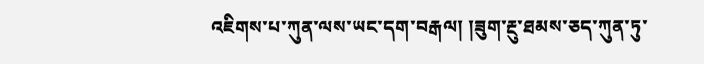འཇིགས་པ་ཀུན་ལས་ཡང་དག་བརྒལ། །ཟུག་རྔུ་ཐམས་ཅད་ཀུན་ཏུ་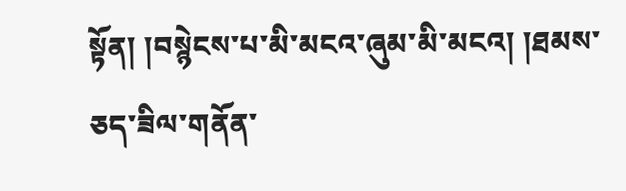སྟོན། །བསྙེངས་པ་མི་མངའ་ཞུམ་མི་མངའ། །ཐམས་ཅད་ཟིལ་གནོན་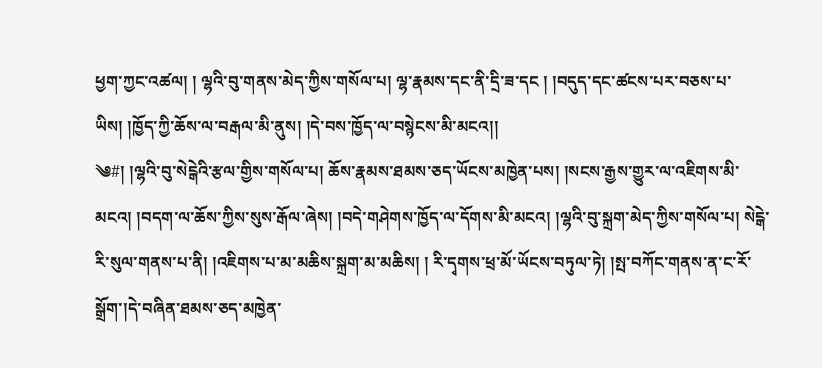ཕྱག་ཀྱང་འཚལ། ། ལྷའི་བུ་གནས་མེད་ཀྱིས་གསོལ་པ། ལྷ་རྣམས་དང་ནི་དྲི་ཟ་དང ། །བདུད་དང་ཚངས་པར་བཅས་པ་ཡིས། །ཁྱོད་ཀྱི་ཆོས་ལ་བརྒལ་མི་ནུས། །དེ་བས་ཁྱོད་ལ་བསྙེངས་མི་མངའ།།
༄#། །ལྷའི་བུ་སེངྒེའི་རྩལ་གྱིས་གསོལ་པ། ཆོས་རྣམས་ཐམས་ཅད་ཡོངས་མཁྱེན་པས། །སངས་རྒྱས་གྱུར་ལ་འཇིགས་མི་མངའ། །བདག་ལ་ཆོས་ཀྱིས་སུས་རྒོལ་ཞེས། །བདེ་གཤེགས་ཁྱོད་ལ་དོགས་མི་མངའ། །ལྷའི་བུ་སྐྲག་མེད་ཀྱིས་གསོལ་པ། སེངྒེ་རི་སུལ་གནས་པ་ནི། །འཇིགས་པ་མ་མཆིས་སྐྲག་མ་མཆིས། ། རི་དྭགས་ཕྲ་མོ་ཡོངས་བཏུལ་ཏེ། །སྤ་བཀོང་གནས་ན་ང་རོ་སྒྲོག་།དེ་བཞིན་ཐམས་ཅད་མཁྱེན་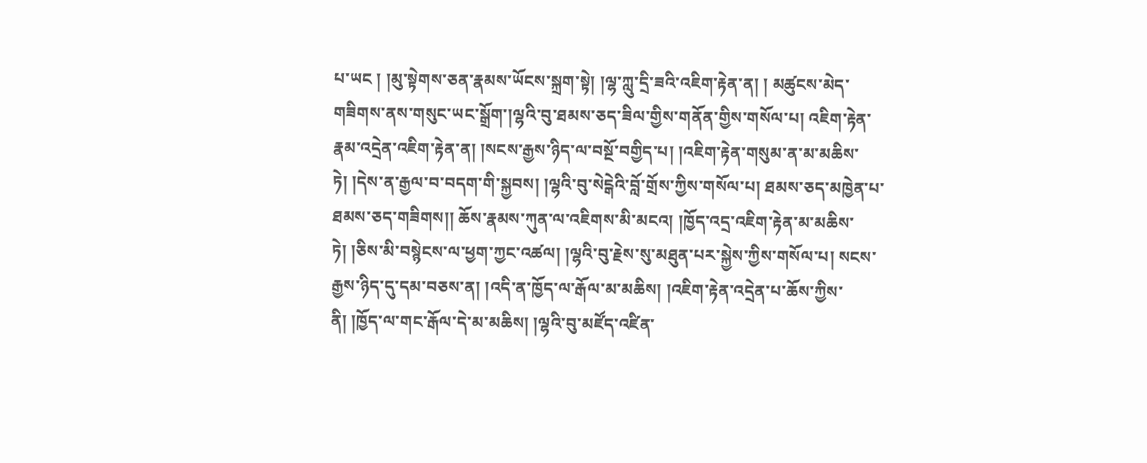པ་ཡང ། །མུ་སྟེགས་ཅན་རྣམས་ཡོངས་སྐྲག་སྟེ། །ལྷ་ཀླུ་དྲི་ཟའི་འཇིག་རྟེན་ན། ། མཚུངས་མེད་གཟིགས་ནས་གསུང་ཡང་སྒྲོག་།ལྷའི་བུ་ཐམས་ཅད་ཟིལ་གྱིས་གནོན་གྱིས་གསོལ་པ། འཇིག་རྟེན་རྣམ་འདྲེན་འཇིག་རྟེན་ན། །སངས་རྒྱས་ཉིད་ལ་བསྔོ་བགྱིད་པ། །འཇིག་རྟེན་གསུམ་ན་མ་མཆིས་ཏེ། །དེས་ན་རྒྱལ་བ་བདག་གི་སྐྱབས། །ལྷའི་བུ་སེངྒེའི་བློ་གྲོས་ཀྱིས་གསོལ་པ། ཐམས་ཅད་མཁྱེན་པ་ཐམས་ཅད་གཟིགས།། ཆོས་རྣམས་ཀུན་ལ་འཇིགས་མི་མངའ། །ཁྱོད་འདྲ་འཇིག་རྟེན་མ་མཆིས་ཏེ། །ཅིས་མི་བསྙེངས་ལ་ཕྱག་ཀྱང་འཚལ། །ལྷའི་བུ་རྗེས་སུ་མཐུན་པར་སྐྱེས་ཀྱིས་གསོལ་པ། སངས་རྒྱས་ཉིད་དུ་དམ་བཅས་ན། །འདི་ན་ཁྱོད་ལ་རྒོལ་མ་མཆིས། །འཇིག་རྟེན་འདྲེན་པ་ཆོས་ཀྱིས་ནི། །ཁྱོད་ལ་གང་རྒོལ་དེ་མ་མཆིས། །ལྷའི་བུ་མཛོད་འཛིན་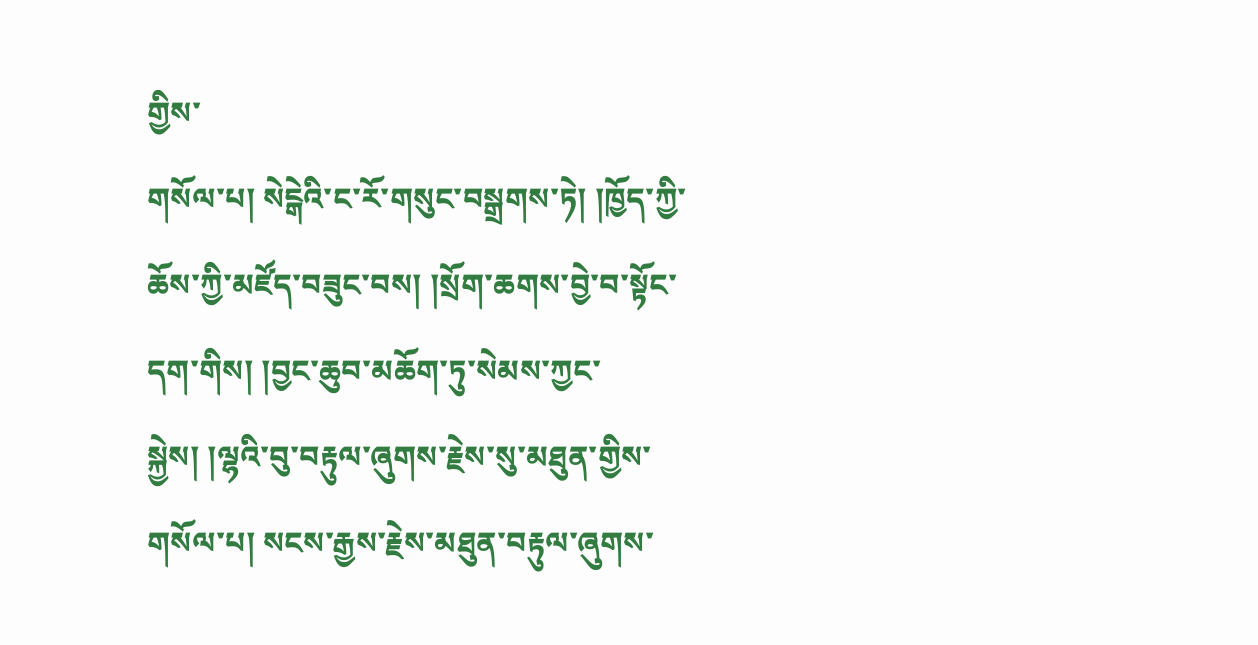གྱིས་
གསོལ་པ། སེངྒེའི་ང་རོ་གསུང་བསྒྲགས་ཏེ། །ཁྱོད་ཀྱི་ཆོས་ཀྱི་མཛོད་བཟུང་བས། །སྲོག་ཆགས་བྱེ་བ་སྟོང་དག་གིས། །བྱང་ཆུབ་མཆོག་ཏུ་སེམས་ཀྱང་སྐྱེས། །ལྷའི་བུ་བརྟུལ་ཞུགས་རྗེས་སུ་མཐུན་གྱིས་གསོལ་པ། སངས་རྒྱས་རྗེས་མཐུན་བརྟུལ་ཞུགས་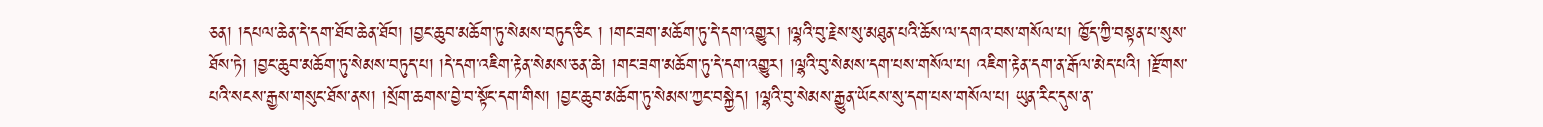ཅན། །དཔལ་ཆེན་དེ་དག་ཐོབ་ཆེན་ཐོབ། །བྱང་ཆུབ་མཆོག་ཏུ་སེམས་བཏུད་ཅིང ། །གང་ཟག་མཆོག་ཏུ་དེ་དག་འགྱུར། །ལྷའི་བུ་རྗེས་སུ་མཐུན་པའི་ཆོས་ལ་དགའ་བས་གསོལ་པ། ཁྱོད་ཀྱི་བསྟན་པ་སུས་ཐོས་ཏེ། །བྱང་ཆུབ་མཆོག་ཏུ་སེམས་བཏུད་པ། །དེ་དག་འཇིག་རྟེན་སེམས་ཅན་ཆེ། །གང་ཟག་མཆོག་ཏུ་དེ་དག་འགྱུར། །ལྷའི་བུ་སེམས་དག་པས་གསོལ་པ། འཇིག་རྟེན་དག་ན་རྒོལ་མེད་པའི། །རྫོགས་པའི་སངས་རྒྱས་གསུང་ཐོས་ནས། །སྲོག་ཆགས་བྱེ་བ་སྟོང་དག་གིས། །བྱང་ཆུབ་མཆོག་ཏུ་སེམས་ཀྱང་བསྐྱེད། །ལྷའི་བུ་སེམས་རྒྱུན་ཡོངས་སུ་དག་པས་གསོལ་པ། ཡུན་རིང་དུས་ན་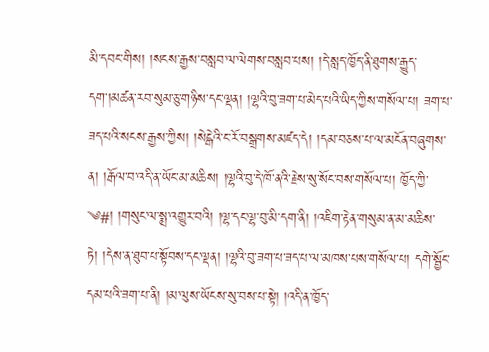མི་དབང་གིས། །སངས་རྒྱས་བསླབ་ལ་ལེགས་བསླབ་པས། །དེ་སླད་ཁྱོད་ནི་ཐུགས་རྒྱུད་དག་།མཚན་རབ་སུམ་ཅུ་གཉིས་དང་ལྡན། །ལྷའི་བུ་ཟག་པ་མེད་པའི་ཡིད་ཀྱིས་གསོལ་པ། ཟག་པ་ཟད་པའི་སངས་རྒྱས་ཀྱིས། །སེངྒེའི་ང་རོ་བསྒྲགས་མཛད་དེ། །དམ་བཅས་པ་ལ་མངོན་བཞུགས་ན། །རྒོལ་བ་འདི་ན་ཡོང་མ་མཆིས། །ལྷའི་བུ་དེ་ཁོ་ནའི་རྗེས་སུ་སོང་བས་གསོལ་པ། ཁྱོད་ཀྱི་
༄#། །གསུང་ལ་སྨྲ་འགྱུར་བའི། །ལྷ་དང་ལྷ་བུ་མི་དག་ནི། །འཇིག་རྟེན་གསུམ་ན་མ་མཆིས་ཏེ། །དེས་ན་ཐུབ་པ་སྟོབས་དང་ལྡན། །ལྷའི་བུ་ཟག་པ་ཟད་པ་ལ་མཁས་པས་གསོལ་པ། དགེ་སྦྱོང་དམ་པའི་ཟག་པ་ནི། །མ་ལུས་ཡོངས་སུ་བས་པ་སྟེ། །འདི་ན་ཁྱོད་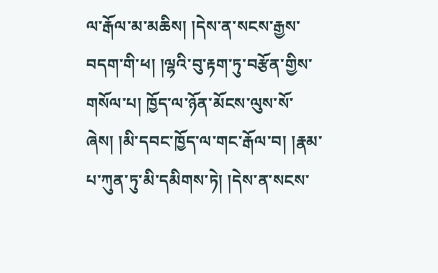ལ་རྒོལ་མ་མཆིས། །དེས་ན་སངས་རྒྱས་བདག་གི་ཕ། །ལྷའི་བུ་རྟག་ཏུ་བརྩོན་གྱིས་གསོལ་པ། ཁྱོད་ལ་ཉོན་མོངས་ལུས་སོ་ཞེས། །མི་དབང་ཁྱོད་ལ་གང་རྒོལ་བ། །རྣམ་པ་ཀུན་ཏུ་མི་དམིགས་ཏེ། །དེས་ན་སངས་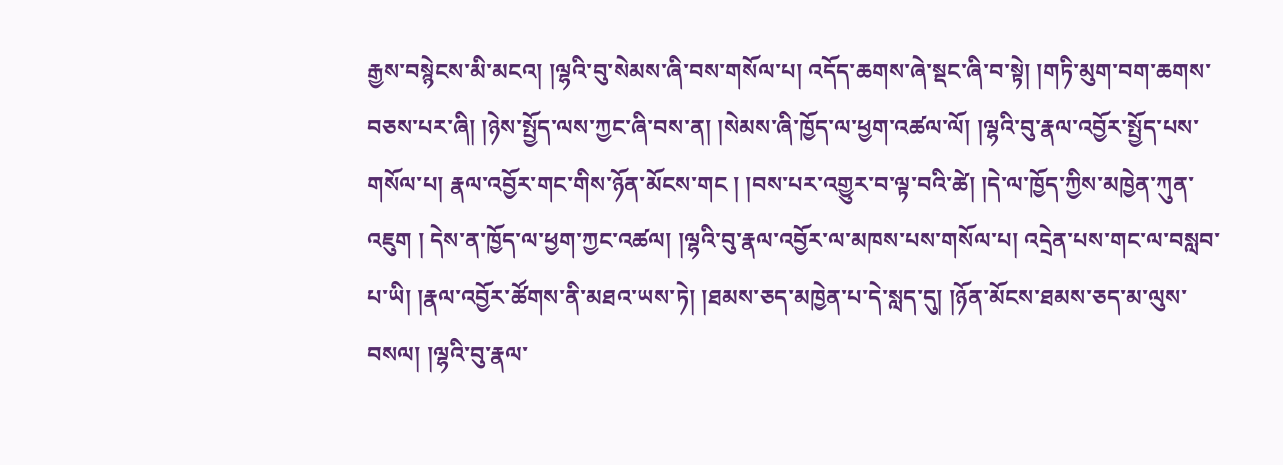རྒྱས་བསྙེངས་མི་མངའ། །ལྷའི་བུ་སེམས་ཞི་བས་གསོལ་པ། འདོད་ཆགས་ཞེ་སྡང་ཞི་བ་སྟེ། །གཏི་མུག་བག་ཆགས་བཅས་པར་ཞི། །ཉེས་སྤྱོད་ལས་ཀྱང་ཞི་བས་ན། །སེམས་ཞི་ཁྱོད་ལ་ཕྱག་འཚལ་ལོ། །ལྷའི་བུ་རྣལ་འབྱོར་སྤྱོད་པས་གསོལ་པ། རྣལ་འབྱོར་གང་གིས་ཉོན་མོངས་གང ། །བས་པར་འགྱུར་བ་ལྟ་བའི་ཚེ། །དེ་ལ་ཁྱོད་ཀྱིས་མཁྱེན་ཀུན་འཇུག ། དེས་ན་ཁྱོད་ལ་ཕྱག་ཀྱང་འཚལ། །ལྷའི་བུ་རྣལ་འབྱོར་ལ་མཁས་པས་གསོལ་པ། འདྲེན་པས་གང་ལ་བསླབ་པ་ཡི། །རྣལ་འབྱོར་ཚོགས་ནི་མཐའ་ཡས་ཏེ། །ཐམས་ཅད་མཁྱེན་པ་དེ་སླད་དུ། །ཉོན་མོངས་ཐམས་ཅད་མ་ལུས་བསལ། །ལྷའི་བུ་རྣལ་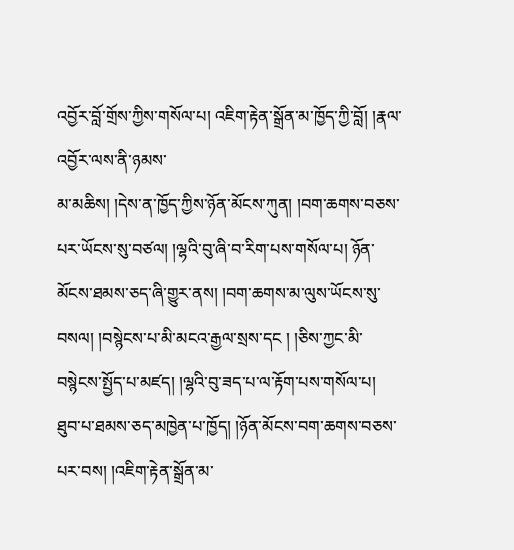འབྱོར་བློ་གྲོས་ཀྱིས་གསོལ་པ། འཇིག་རྟེན་སྒྲོན་མ་ཁྱོད་ཀྱི་བློ། །རྣལ་འབྱོར་ལས་ནི་ཉམས་
མ་མཆིས། །དེས་ན་ཁྱོད་ཀྱིས་ཉོན་མོངས་ཀུན། །བག་ཆགས་བཅས་པར་ཡོངས་སུ་བཙལ། །ལྷའི་བུ་ཞི་བ་རིག་པས་གསོལ་པ། ཉོན་མོངས་ཐམས་ཅད་ཞི་གྱུར་ནས། །བག་ཆགས་མ་ལུས་ཡོངས་སུ་བསལ། །བསྙེངས་པ་མི་མངའ་རྒྱལ་སྲས་དང ། །ཅིས་ཀྱང་མི་བསྙེངས་སྤྱོད་པ་མཛད། །ལྷའི་བུ་ཟད་པ་ལ་རྟོག་པས་གསོལ་པ། ཐུབ་པ་ཐམས་ཅད་མཁྱེན་པ་ཁྱོད། །ཉོན་མོངས་བག་ཆགས་བཅས་པར་བས། །འཇིག་རྟེན་སྒྲོན་མ་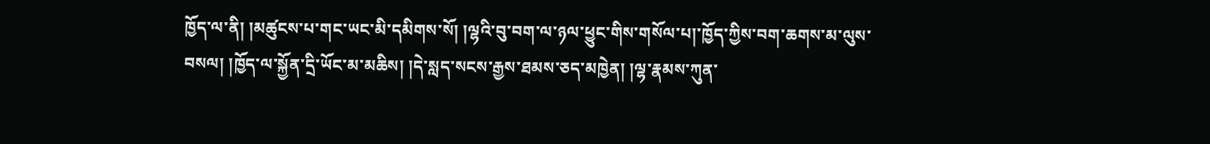ཁྱོད་ལ་ནི། །མཚུངས་པ་གང་ཡང་མི་དམིགས་སོ། །ལྷའི་བུ་བག་ལ་ཉལ་ཕྱུང་གིས་གསོལ་པ།་ཁྱོད་ཀྱིས་བག་ཆགས་མ་ལུས་བསལ། །ཁྱོད་ལ་སྐྱོན་དྲི་ཡོང་མ་མཆིས། །དེ་སླད་སངས་རྒྱས་ཐམས་ཅད་མཁྱེན། །ལྷ་རྣམས་ཀུན་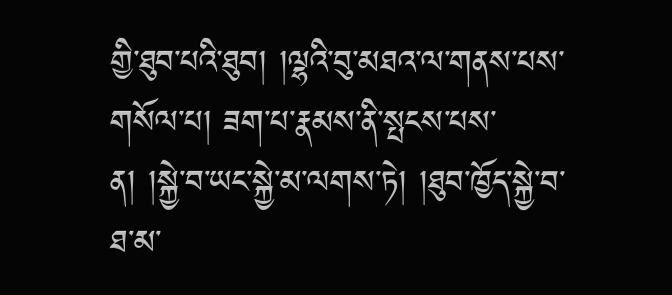གྱི་ཐུབ་པའི་ཐུབ། །ལྷའི་བུ་མཐའ་ལ་གནས་པས་གསོལ་པ། ཟག་པ་རྣམས་ནི་སྤངས་པས་ན། །སྐྱེ་བ་ཡང་སྐྱེ་མ་ལགས་ཏེ། །ཐུབ་ཁྱོད་སྐྱེ་བ་ཐ་མ་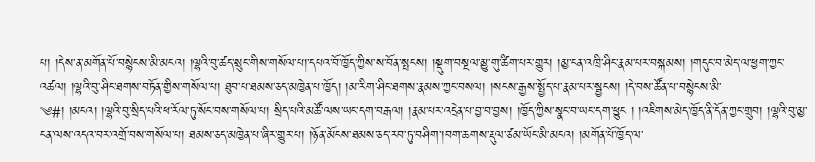པ། །དེས་ན་མགོན་པོ་བསྙེངས་མི་མངའ། །ལྷའི་བུ་ཚད་སྲུང་གིས་གསོལ་པ།་དཔའ་བོ་ཁྱོད་ཀྱིས་ས་བོན་སྤངས། །སྡུག་བསྔལ་མྱུ་གུ་ཚིག་པར་གྱུར། །མྱ་ངན་འཁྲི་ཤིང་རྣམ་པར་བསྐམས། །གདུང་བ་མེད་ལ་ཕྱག་ཀྱང་འཚལ། །ལྷའི་བུ་ཤིང་ཐགས་བཏོན་གྱིས་གསོལ་པ། ཐུབ་པ་ཐམས་ཅད་མཁྱེན་པ་ཁྱོད། །མ་རིག་ཤིང་ཐགས་རྣམས་ཀྱང་བསལ། །སངས་རྒྱས་སྤྱོད་པ་རྣམ་པར་སྦྱངས། །དེ་བས་ཚོན་པ་བསྙེངས་མི་
༄#། །མངའ། །ལྷའི་བུ་སྲིད་པའི་ཕ་རོལ་ཏུ་སོང་བས་གསོལ་པ། སྲིད་པའི་མཚོ་ལས་ཡང་དག་བརྒལ། །རྣམ་པར་འདྲེན་པ་བྱ་བ་བྱས། །ཁྱོད་ཀྱིས་སྣང་བ་ཡང་དག་ཕྱུང ། །འཇིགས་མེད་ཁྱོད་ནི་དོན་ཀྱང་གྲུབ། །ལྷའི་བུ་མྱ་ངན་ལས་འདའ་བར་འགྲོ་བས་གསོལ་པ། ཐམས་ཅད་མཁྱེན་པ་ཞིར་གྱུར་པ། །ཉོན་མོངས་ཐམས་ཅད་རབ་ཏུ་བཤིག་།བག་ཆགས་རྡུལ་ཙམ་ཡོང་མི་མངའ། །མགོན་པོ་ཁྱོད་ལ་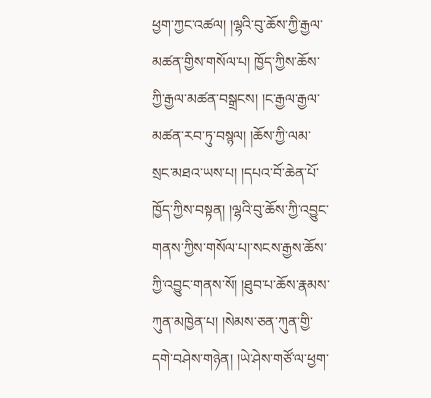ཕྱག་ཀྱང་འཚལ། །ལྷའི་བུ་ཆོས་ཀྱི་རྒྱལ་མཚན་གྱིས་གསོལ་པ། ཁྱོད་ཀྱིས་ཆོས་ཀྱི་རྒྱལ་མཚན་བསྒྲངས། །ང་རྒྱལ་རྒྱལ་མཚན་རབ་ཏུ་བསྙལ། །ཆོས་ཀྱི་ལམ་སྲང་མཐའ་ཡས་པ། །དཔའ་བོ་ཆེན་པོ་ཁྱོད་ཀྱིས་བསྟན། །ལྷའི་བུ་ཆོས་ཀྱི་འབྱུང་གནས་ཀྱིས་གསོལ་པ།་སངས་རྒྱས་ཆོས་ཀྱི་འབྱུང་གནས་སོ། །ཐུབ་པ་ཆོས་རྣམས་ཀུན་མཁྱེན་པ། །སེམས་ཅན་ཀུན་གྱི་དགེ་བཤེས་གཉེན། །ཡེ་ཤེས་གཙོ་ལ་ཕྱག་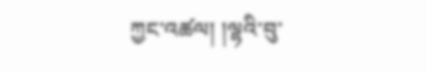ཀྱང་འཚལ། །ལྷའི་བུ་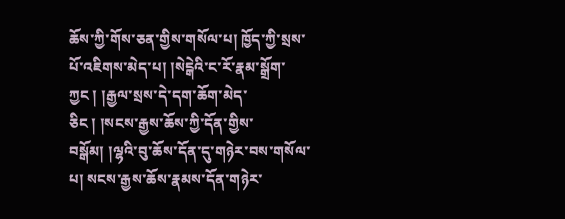ཆོས་ཀྱི་གོས་ཅན་གྱིས་གསོལ་པ། ཁྱོད་ཀྱི་སྲས་པོ་འཇིགས་མེད་པ། །སེངྒེའི་ང་རོ་རྣམ་སྒྲོག་ཀྱང ། །རྒྱལ་སྲས་དེ་དག་ཆོག་མེད་ཅིང ། །སངས་རྒྱས་ཆོས་ཀྱི་དོན་གྱིས་བསྒོམ། །ལྷའི་བུ་ཆོས་དོན་དུ་གཉེར་བས་གསོལ་པ། སངས་རྒྱས་ཆོས་རྣམས་དོན་གཉེར་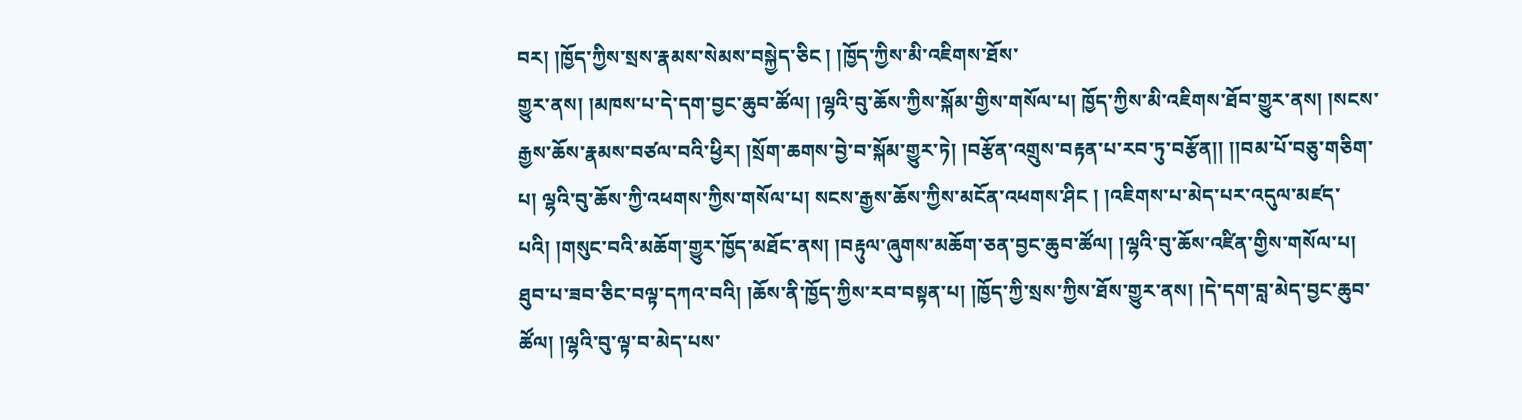བར། །ཁྱོད་ཀྱིས་སྲས་རྣམས་སེམས་བསྐྱེད་ཅིང ། །ཁྱོད་ཀྱིས་མི་འཇིགས་ཐོས་
གྱུར་ནས། །མཁས་པ་དེ་དག་བྱང་ཆུབ་ཚོལ། །ལྷའི་བུ་ཆོས་ཀྱིས་སྐོམ་གྱིས་གསོལ་པ། ཁྱོད་ཀྱིས་མི་འཇིགས་ཐོབ་གྱུར་ནས། །སངས་རྒྱས་ཆོས་རྣམས་བཙལ་བའི་ཕྱིར། །སྲོག་ཆགས་བྱེ་བ་སྐོམ་གྱུར་ཏེ། །བརྩོན་འགྲུས་བརྟན་པ་རབ་ཏུ་བརྩོན།། །།བམ་པོ་བཅུ་གཅིག་པ། ལྷའི་བུ་ཆོས་ཀྱི་འཕགས་ཀྱིས་གསོལ་པ། སངས་རྒྱས་ཆོས་ཀྱིས་མངོན་འཕགས་ཤིང ། །འཇིགས་པ་མེད་པར་འདུལ་མཛད་པའི། །གསུང་བའི་མཆོག་གྱུར་ཁྱོད་མཐོང་ནས། །བརྟུལ་ཞུགས་མཆོག་ཅན་བྱང་ཆུབ་ཚོལ། །ལྷའི་བུ་ཆོས་འཛིན་གྱིས་གསོལ་པ། ཐུབ་པ་ཟབ་ཅིང་བལྟ་དཀའ་བའི། །ཆོས་ནི་ཁྱོད་ཀྱིས་རབ་བསྟན་པ། །ཁྱོད་ཀྱི་སྲས་ཀྱིས་ཐོས་གྱུར་ནས། །དེ་དག་བླ་མེད་བྱང་ཆུབ་ཚོལ། །ལྷའི་བུ་ལྟ་བ་མེད་པས་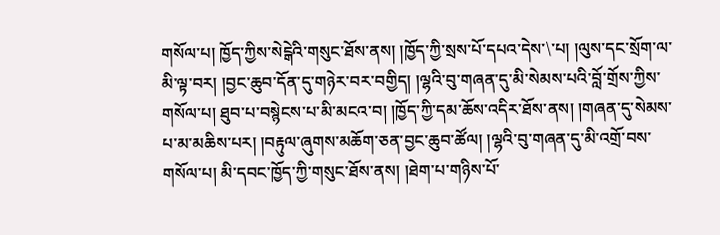གསོལ་པ། ཁྱོད་ཀྱིས་སེངྒེའི་གསུང་ཐོས་ནས། །ཁྱོད་ཀྱི་སྲས་པོ་དཔའ་དེས་\་པ། །ལུས་དང་སྲོག་ལ་མི་ལྟ་བར། །བྱང་ཆུབ་དོན་དུ་གཉེར་བར་བགྱིད། །ལྷའི་བུ་གཞན་དུ་མི་སེམས་པའི་བློ་གྲོས་ཀྱིས་གསོལ་པ། ཐུབ་པ་བསྙེངས་པ་མི་མངའ་བ། །ཁྱོད་ཀྱི་དམ་ཆོས་འདིར་ཐོས་ནས། །གཞན་དུ་སེམས་པ་མ་མཆིས་པར། །བརྟུལ་ཞུགས་མཆོག་ཅན་བྱང་ཆུབ་ཚོལ། །ལྷའི་བུ་གཞན་དུ་མི་འགྲོ་བས་གསོལ་པ། མི་དབང་ཁྱོད་ཀྱི་གསུང་ཐོས་ནས། །ཐེག་པ་གཉིས་པོ་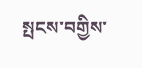སྤངས་བགྱིས་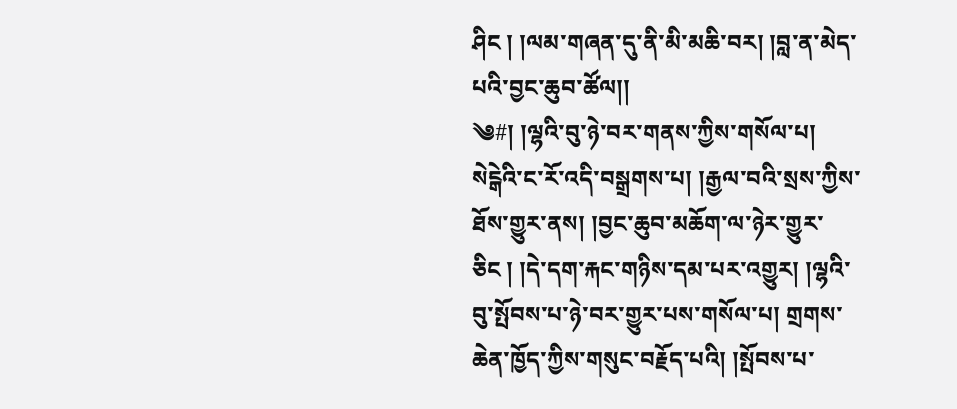ཤིང ། །ལམ་གཞན་དུ་ནི་མི་མཆི་བར། །བླ་ན་མེད་པའི་བྱང་ཆུབ་ཚོལ།།
༄#། །ལྷའི་བུ་ཉེ་བར་གནས་ཀྱིས་གསོལ་པ། སེངྒེའི་ང་རོ་འདི་བསྒྲགས་པ། །རྒྱལ་བའི་སྲས་ཀྱིས་ཐོས་གྱུར་ནས། །བྱང་ཆུབ་མཆོག་ལ་ཉེར་གྱུར་ཅིང ། །དེ་དག་རྐང་གཉིས་དམ་པར་འགྱུར། །ལྷའི་བུ་སྤོབས་པ་ཉེ་བར་གྱུར་པས་གསོལ་པ། གྲགས་ཆེན་ཁྱོད་ཀྱིས་གསུང་བརྗོད་པའི། །སྤོབས་པ་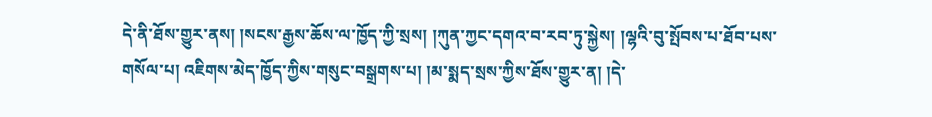དེ་ནི་ཐོས་གྱུར་ནས། །སངས་རྒྱས་ཆོས་ལ་ཁྱོད་ཀྱི་སྲས། །ཀུན་ཀྱང་དགའ་བ་རབ་ཏུ་སྐྱེས། །ལྷའི་བུ་སྤོབས་པ་ཐོབ་པས་གསོལ་པ། འཇིགས་མེད་ཁྱོད་ཀྱིས་གསུང་བསྒྲགས་པ། །མ་སྨད་སྲས་ཀྱིས་ཐོས་གྱུར་ན། །དེ་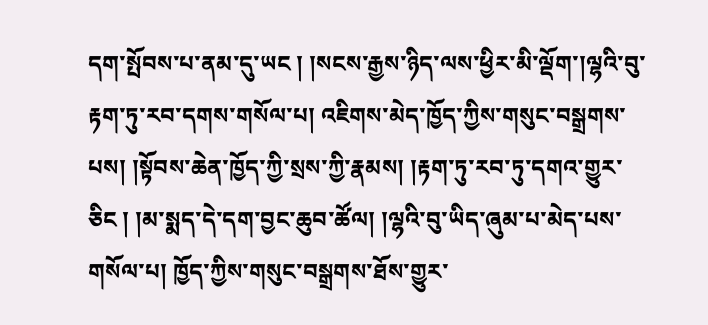དག་སྤོབས་པ་ནམ་དུ་ཡང ། །སངས་རྒྱས་ཉིད་ལས་ཕྱིར་མི་ལྡོག་།ལྷའི་བུ་རྟག་ཏུ་རབ་དགས་གསོལ་པ། འཇིགས་མེད་ཁྱོད་ཀྱིས་གསུང་བསྒྲགས་པས། །སྟོབས་ཆེན་ཁྱོད་ཀྱི་སྲས་ཀྱི་རྣམས། །རྟག་ཏུ་རབ་ཏུ་དགའ་གྱུར་ཅིང ། །མ་སྨད་དེ་དག་བྱང་ཆུབ་ཚོལ། །ལྷའི་བུ་ཡིད་ཞུམ་པ་མེད་པས་གསོལ་པ། ཁྱོད་ཀྱིས་གསུང་བསྒྲགས་ཐོས་གྱུར་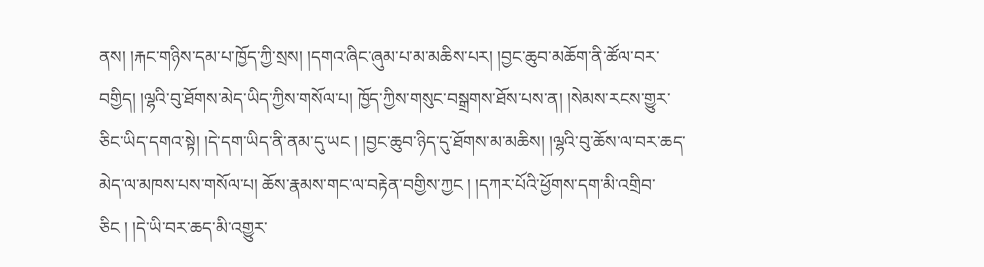ནས། །རྐང་གཉིས་དམ་པ་ཁྱོད་ཀྱི་སྲས། །དགའ་ཞིང་ཞུམ་པ་མ་མཆིས་པར། །བྱང་ཆུབ་མཆོག་ནི་ཚོལ་བར་བགྱིད། །ལྷའི་བུ་ཐོགས་མེད་ཡིད་ཀྱིས་གསོལ་པ། ཁྱོད་ཀྱིས་གསུང་བསྒྲགས་ཐོས་པས་ན། །སེམས་རངས་གྱུར་ཅིང་ཡིད་དགའ་སྟེ། །དེ་དག་ཡིད་ནི་ནམ་དུ་ཡང ། །བྱང་ཆུབ་ཉིད་དུ་ཐོགས་མ་མཆིས། །ལྷའི་བུ་ཆོས་ལ་བར་ཆད་
མེད་ལ་མཁས་པས་གསོལ་པ། ཆོས་རྣམས་གང་ལ་བརྟེན་བགྱིས་ཀྱང ། །དཀར་པོའི་ཕྱོགས་དག་མི་འགྲིབ་ཅིང ། །དེ་ཡི་བར་ཆད་མི་འགྱུར་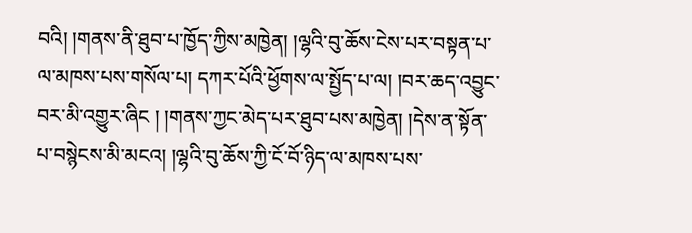བའི། །གནས་ནི་ཐུབ་པ་ཁྱོད་ཀྱིས་མཁྱེན། །ལྷའི་བུ་ཆོས་ངེས་པར་བསྟན་པ་ལ་མཁས་པས་གསོལ་པ། དཀར་པོའི་ཕྱོགས་ལ་སྤྱོད་པ་ལ། །བར་ཆད་འབྱུང་བར་མི་འགྱུར་ཞིང ། །གནས་ཀྱང་མེད་པར་ཐུབ་པས་མཁྱེན། །དེས་ན་སྟོན་པ་བསྙེངས་མི་མངའ། །ལྷའི་བུ་ཆོས་ཀྱི་ངོ་བོ་ཉིད་ལ་མཁས་པས་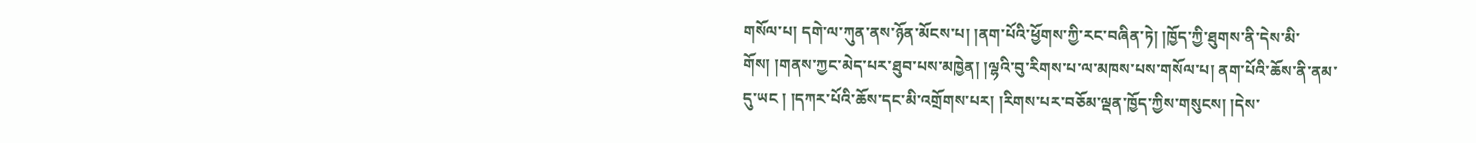གསོལ་པ། དགེ་ལ་ཀུན་ནས་ཉོན་མོངས་པ། །ནག་པོའི་ཕྱོགས་ཀྱི་རང་བཞིན་ཏེ། །ཁྱོད་ཀྱི་ཐུགས་ནི་དེས་མི་གོས། །གནས་ཀྱང་མེད་པར་ཐུབ་པས་མཁྱེན། །ལྷའི་བུ་རིགས་པ་ལ་མཁས་པས་གསོལ་པ། ནག་པོའི་ཆོས་ནི་ནམ་དུ་ཡང ། །དཀར་པོའི་ཆོས་དང་མི་འགྲོགས་པར། །རིགས་པར་བཅོམ་ལྡན་ཁྱོད་ཀྱིས་གསུངས། །དེས་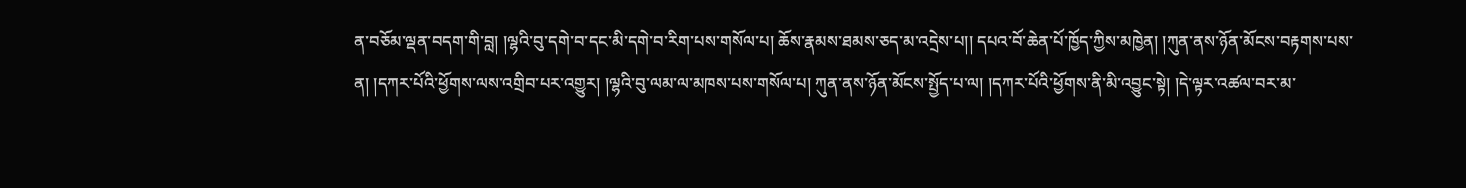ན་བཅོམ་ལྡན་བདག་གི་བླ། །ལྷའི་བུ་དགེ་བ་དང་མི་དགེ་བ་རིག་པས་གསོལ་པ། ཆོས་རྣམས་ཐམས་ཅད་མ་འདྲེས་པ།། དཔའ་བོ་ཆེན་པོ་ཁྱོད་ཀྱིས་མཁྱེན། །ཀུན་ནས་ཉོན་མོངས་བརྟགས་པས་ན། །དཀར་པོའི་ཕྱོགས་ལས་འགྲིབ་པར་འགྱུར། །ལྷའི་བུ་ལམ་ལ་མཁས་པས་གསོལ་པ། ཀུན་ནས་ཉོན་མོངས་སྤྱོད་པ་ལ། །དཀར་པོའི་ཕྱོགས་ནི་མི་འབྱུང་སྟེ། །དེ་ལྟར་འཚལ་བར་མ་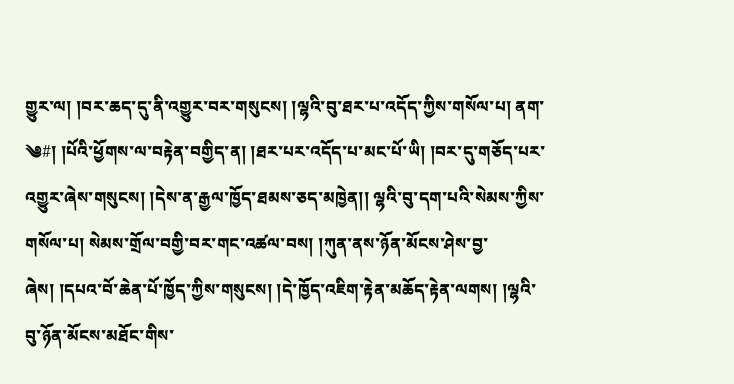གྱུར་ལ། །བར་ཆད་དུ་ནི་འགྱུར་བར་གསུངས། །ལྷའི་བུ་ཐར་པ་འདོད་ཀྱིས་གསོལ་པ། ནག་
༄#། །པོའི་ཕྱོགས་ལ་བརྟེན་བགྱིད་ན། །ཐར་པར་འདོད་པ་མང་པོ་ཡི། །བར་དུ་གཅོད་པར་འགྱུར་ཞེས་གསུངས། །དེས་ན་རྒྱལ་ཁྱོད་ཐམས་ཅད་མཁྱེན།། ལྷའི་བུ་དག་པའི་སེམས་ཀྱིས་གསོལ་པ། སེམས་གྲོལ་བགྱི་བར་གང་འཚལ་བས། །ཀུན་ནས་ཉོན་མོངས་ཤེས་བྱ་ཞེས། །དཔའ་བོ་ཆེན་པོ་ཁྱོད་ཀྱིས་གསུངས། །དེ་ཁྱོད་འཇིག་རྟེན་མཆོད་རྟེན་ལགས། །ལྷའི་བུ་ཉོན་མོངས་མཐོང་གིས་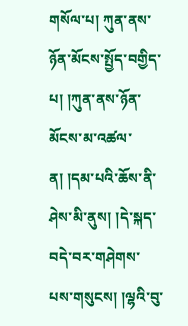གསོལ་པ། ཀུན་ནས་ཉོན་མོངས་སྤྱོད་བགྱིད་པ། །ཀུན་ནས་ཉོན་མོངས་མ་འཚལ་ན། །དམ་པའི་ཆོས་ནི་ཤེས་མི་ནུས། །དེ་སྐད་བདེ་བར་གཤེགས་པས་གསུངས། །ལྷའི་བུ་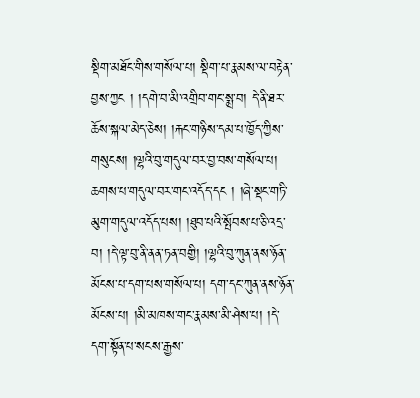སྡིག་མཐོང་གིས་གསོལ་པ། སྡིག་པ་རྣམས་ལ་བརྟེན་བྱས་ཀྱང ། །དགེ་བ་མི་འགྲིབ་གང་སྨྲ་བ། དེ་ནི་ཐར་ཆོས་སྐལ་མེད་ཅེས། །རྐང་གཉིས་དམ་པ་ཁྱོད་ཀྱིས་གསུངས། །ལྷའི་བུ་གདུལ་བར་བྱ་བས་གསོལ་པ། ཆགས་པ་གདུལ་བར་གང་འདོད་དང ། །ཞེ་སྡང་གཏི་མུག་གདུལ་འདོད་པས། །ཐུབ་པའི་སྤོབས་པ་ཅི་འདྲ་བ། །དེ་ལྟ་བུ་ནི་ནན་ཏན་བགྱི། །ལྷའི་བུ་ཀུན་ནས་ཉོན་མོངས་པ་དག་པས་གསོལ་པ། དག་དང་ཀུན་ནས་ཉོན་མོངས་པ། །མི་མཁས་གང་རྣམས་མི་ཤེས་པ། །དེ་དག་སྟོན་པ་སངས་རྒྱས་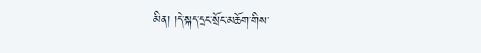མིན། །དེ་སྐད་དྲང་སྲོང་མཆོག་གིས་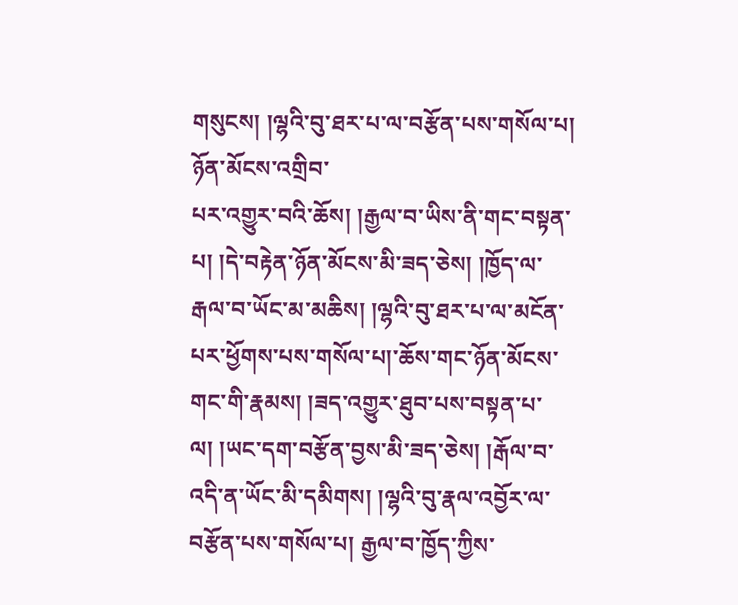གསུངས། །ལྷའི་བུ་ཐར་པ་ལ་བརྩོན་པས་གསོལ་པ། ཉོན་མོངས་འགྲིབ་
པར་འགྱུར་བའི་ཆོས། །རྒྱལ་བ་ཡིས་ནི་གང་བསྟན་པ། །དེ་བརྟེན་ཉོན་མོངས་མི་ཟད་ཅེས། །ཁྱོད་ལ་རྒལ་བ་ཡོང་མ་མཆིས། །ལྷའི་བུ་ཐར་པ་ལ་མངོན་པར་ཕྱོགས་པས་གསོལ་པ།་ཆོས་གང་ཉོན་མོངས་གང་གི་རྣམས། །ཟད་འགྱུར་ཐུབ་པས་བསྟན་པ་ལ། །ཡང་དག་བརྩོན་བྱས་མི་ཟད་ཅེས། །རྒོལ་བ་འདི་ན་ཡོང་མི་དམིགས། །ལྷའི་བུ་རྣལ་འབྱོར་ལ་བརྩོན་པས་གསོལ་པ། རྒྱལ་བ་ཁྱོད་ཀྱིས་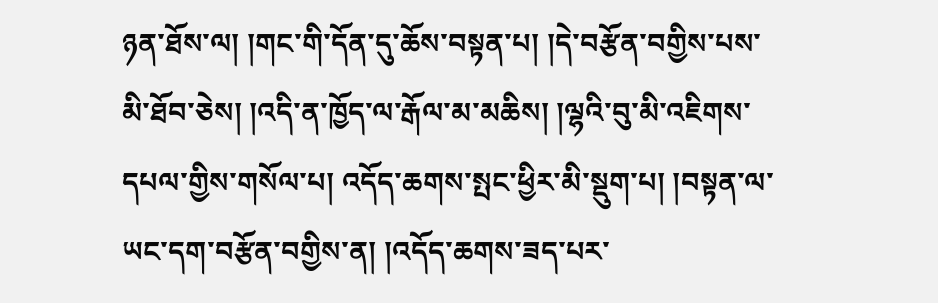ཉན་ཐོས་ལ། །གང་གི་དོན་དུ་ཆོས་བསྟན་པ། །དེ་བརྩོན་བགྱིས་པས་མི་ཐོབ་ཅེས། །འདི་ན་ཁྱོད་ལ་རྒོལ་མ་མཆིས། །ལྷའི་བུ་མི་འཇིགས་དཔལ་གྱིས་གསོལ་པ། འདོད་ཆགས་སྤང་ཕྱིར་མི་སྡུག་པ། །བསྟན་ལ་ཡང་དག་བརྩོན་བགྱིས་ན། །འདོད་ཆགས་ཟད་པར་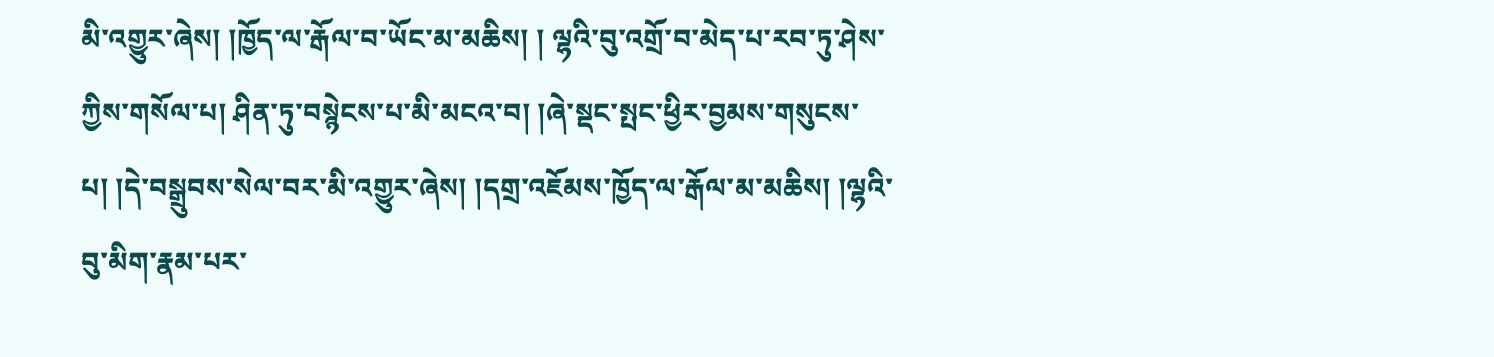མི་འགྱུར་ཞེས། །ཁྱོད་ལ་རྒོལ་བ་ཡོང་མ་མཆིས། ། ལྷའི་བུ་འགྲོ་བ་མེད་པ་རབ་ཏུ་ཤེས་ཀྱིས་གསོལ་པ། ཤིན་ཏུ་བསྙེངས་པ་མི་མངའ་བ། །ཞེ་སྡང་སྤང་ཕྱིར་བྱམས་གསུངས་པ། །དེ་བསྒྲུབས་སེལ་བར་མི་འགྱུར་ཞེས། །དགྲ་འཇོམས་ཁྱོད་ལ་རྒོལ་མ་མཆིས། །ལྷའི་བུ་མིག་རྣམ་པར་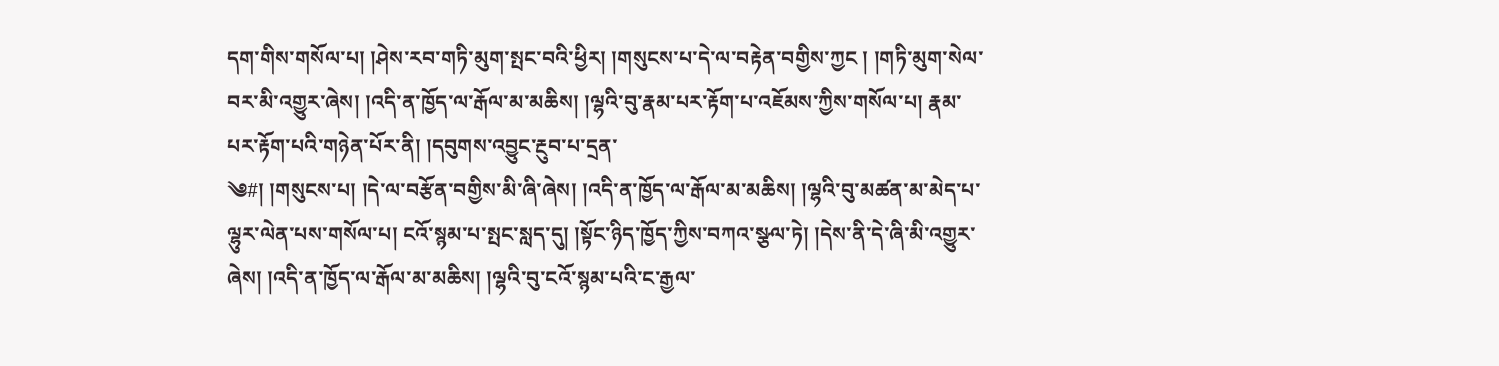དག་གིས་གསོལ་པ། །ཤེས་རབ་གཏི་མུག་སྤང་བའི་ཕྱིར། །གསུངས་པ་དེ་ལ་བརྟེན་བགྱིས་ཀྱང ། །གཏི་མུག་སེལ་བར་མི་འགྱུར་ཞེས། །འདི་ན་ཁྱོད་ལ་རྒོལ་མ་མཆིས། །ལྷའི་བུ་རྣམ་པར་རྟོག་པ་འཇོམས་ཀྱིས་གསོལ་པ། རྣམ་པར་རྟོག་པའི་གཉེན་པོར་ནི། །དབུགས་འབྱུང་རྔུབ་པ་དྲན་
༄#། །གསུངས་པ། །དེ་ལ་བརྩོན་བགྱིས་མི་ཞི་ཞེས། །འདི་ན་ཁྱོད་ལ་རྒོལ་མ་མཆིས། །ལྷའི་བུ་མཚན་མ་མེད་པ་ལྷུར་ལེན་པས་གསོལ་པ། ངའོ་སྙམ་པ་སྤང་སླད་དུ། །སྟོང་ཉིད་ཁྱོད་ཀྱིས་བཀའ་སྩལ་ཏེ། །དེས་ནི་དེ་ཞི་མི་འགྱུར་ཞེས། །འདི་ན་ཁྱོད་ལ་རྒོལ་མ་མཆིས། །ལྷའི་བུ་ངའོ་སྙམ་པའི་ང་རྒྱལ་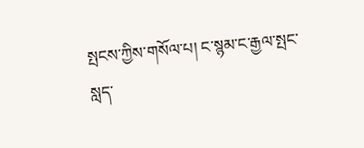སྤངས་ཀྱིས་གསོལ་པ། ང་སྙམ་ང་རྒྱལ་སྤང་སླད་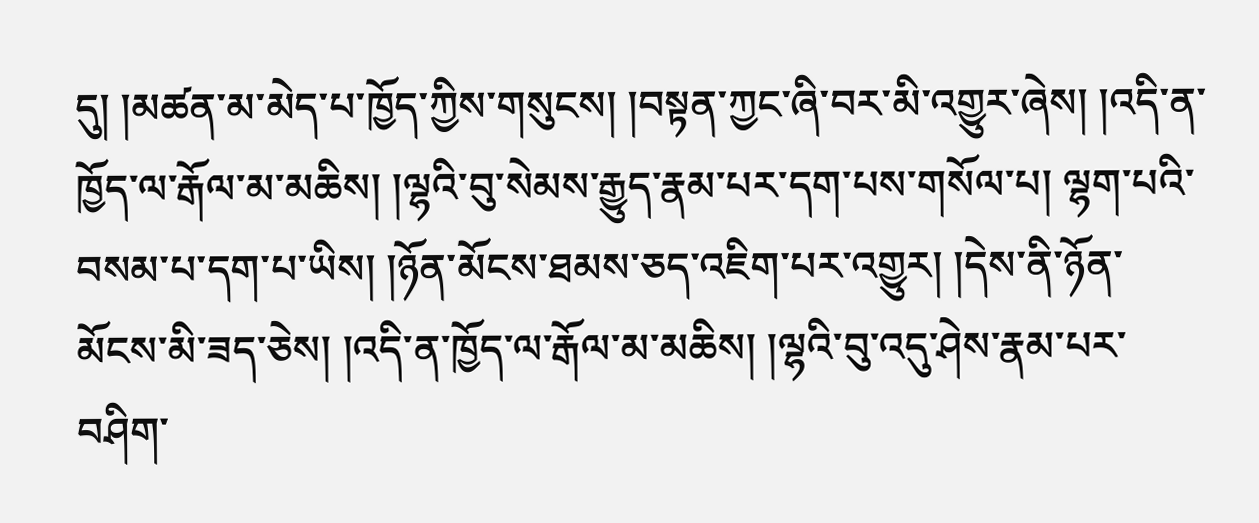དུ། །མཚན་མ་མེད་པ་ཁྱོད་ཀྱིས་གསུངས། །བསྟན་ཀྱང་ཞི་བར་མི་འགྱུར་ཞེས། །འདི་ན་ཁྱོད་ལ་རྒོལ་མ་མཆིས། །ལྷའི་བུ་སེམས་རྒྱུད་རྣམ་པར་དག་པས་གསོལ་པ། ལྷག་པའི་བསམ་པ་དག་པ་ཡིས། །ཉོན་མོངས་ཐམས་ཅད་འཇིག་པར་འགྱུར། །དེས་ནི་ཉོན་མོངས་མི་ཟད་ཅེས། །འདི་ན་ཁྱོད་ལ་རྒོལ་མ་མཆིས། །ལྷའི་བུ་འདུ་ཤེས་རྣམ་པར་བཤིག་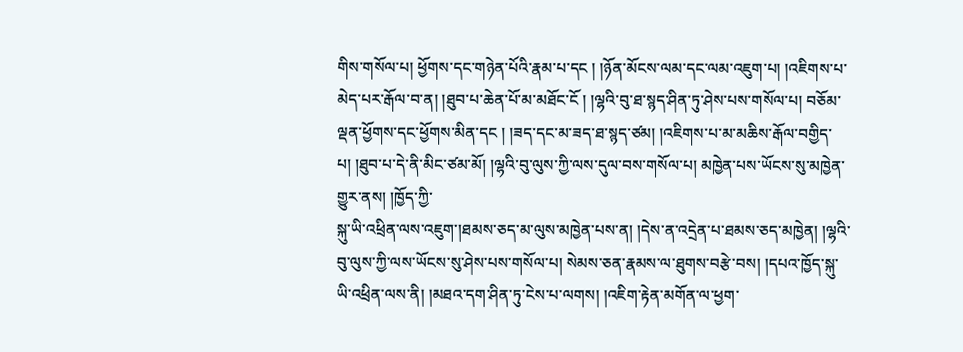གིས་གསོལ་པ། ཕྱོགས་དང་གཉེན་པོའི་རྣམ་པ་དང ། །ཉོན་མོངས་ལམ་དང་ལམ་འཇུག་པ། །འཇིགས་པ་མེད་པར་རྒོལ་བ་ན། །ཐུབ་པ་ཆེན་པོ་མ་མཐོང་ངོ ། །ལྷའི་བུ་ཐ་སྙད་ཤིན་ཏུ་ཤེས་པས་གསོལ་པ། བཅོམ་ལྡན་ཕྱོགས་དང་ཕྱོགས་མིན་དང ། །ཟད་དང་མ་ཟད་ཐ་སྙད་ཙམ། །འཇིགས་པ་མ་མཆིས་རྒོལ་བགྱིད་པ། །ཐུབ་པ་དེ་ནི་མིང་ཙམ་མོ། །ལྷའི་བུ་ལུས་ཀྱི་ལས་དུལ་བས་གསོལ་པ། མཁྱེན་པས་ཡོངས་སུ་མཁྱེན་གྱུར་ནས། །ཁྱོད་ཀྱི་
སྐུ་ཡི་འཕྲིན་ལས་འཇུག་།ཐམས་ཅད་མ་ལུས་མཁྱེན་པས་ན། །དེས་ན་འདྲེན་པ་ཐམས་ཅད་མཁྱེན། །ལྷའི་བུ་ལུས་ཀྱི་ལས་ཡོངས་སུ་ཤེས་པས་གསོལ་པ། སེམས་ཅན་རྣམས་ལ་ཐུགས་བརྩེ་བས། །དཔའ་ཁྱོད་སྐུ་ཡི་འཕྲིན་ལས་ནི། །མཐའ་དག་ཤིན་ཏུ་ངེས་པ་ལགས། །འཇིག་རྟེན་མགོན་ལ་ཕྱག་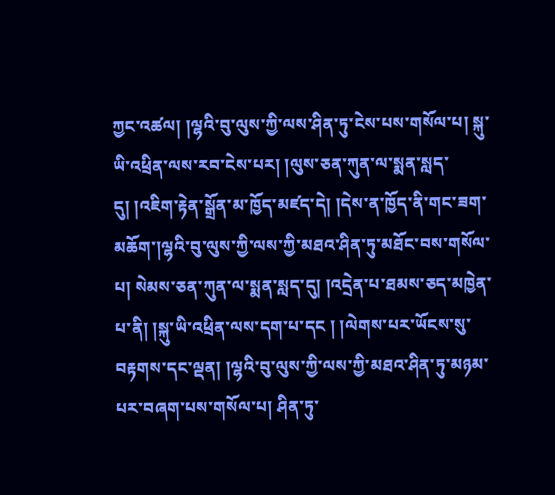ཀྱང་འཚལ། །ལྷའི་བུ་ལུས་ཀྱི་ལས་ཤིན་ཏུ་ངེས་པས་གསོལ་པ། སྐུ་ཡི་འཕྲིན་ལས་རབ་ངེས་པར། །ལུས་ཅན་ཀུན་ལ་སྨན་སླད་དུ། །འཇིག་རྟེན་སྒྲོན་མ་ཁྱོད་མཛད་དེ། །དེས་ན་ཁྱོད་ནི་གང་ཟག་མཆོག་།ལྷའི་བུ་ལུས་ཀྱི་ལས་ཀྱི་མཐའ་ཤིན་ཏུ་མཐོང་བས་གསོལ་པ། སེམས་ཅན་ཀུན་ལ་སྨན་སླད་དུ། །འདྲེན་པ་ཐམས་ཅད་མཁྱེན་པ་ནི། །སྐུ་ཡི་འཕྲིན་ལས་དག་པ་དང ། །ལེགས་པར་ཡོངས་སུ་བརྟགས་དང་ལྡན། །ལྷའི་བུ་ལུས་ཀྱི་ལས་ཀྱི་མཐའ་ཤིན་ཏུ་མཉམ་པར་བཞག་པས་གསོལ་པ། ཤིན་ཏུ་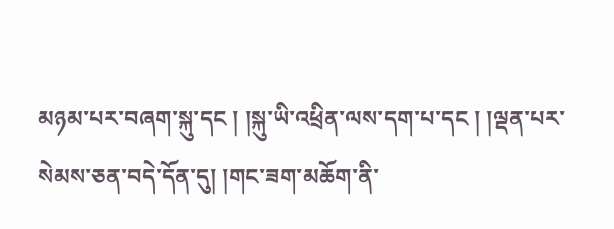མཉམ་པར་བཞག་སྐུ་དང ། །སྐུ་ཡི་འཕྲིན་ལས་དག་པ་དང ། །ལྡན་པར་སེམས་ཅན་བདེ་དོན་དུ། །གང་ཟག་མཆོག་ནི་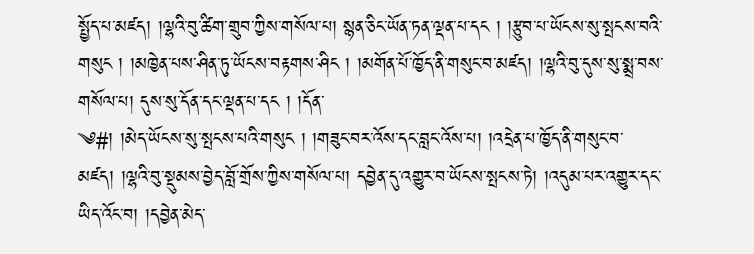སྤྱོད་པ་མཛད། །ལྷའི་བུ་ཚིག་གྲུབ་ཀྱིས་གསོལ་པ། སྙན་ཅིང་ཡོན་ཏན་ལྡན་པ་དང ། །རྩུབ་པ་ཡོངས་སུ་སྤངས་བའི་གསུང ། །མཁྱེན་པས་ཤིན་ཏུ་ཡོངས་བརྟགས་ཤིང ། །མགོན་པོ་ཁྱོད་ནི་གསུང་བ་མཛད། །ལྷའི་བུ་དུས་སུ་སྨྲ་བས་གསོལ་པ། དུས་སུ་དོན་དང་ལྡན་པ་དང ། །དོན་
༄#། །མེད་ཡོངས་སུ་སྤངས་པའི་གསུང ། །གཟུང་བར་འོས་དང་བླང་འོས་པ། །འདྲེན་པ་ཁྱོད་ནི་གསུང་བ་མཛད། །ལྷའི་བུ་སྡུམས་བྱེད་བློ་གྲོས་ཀྱིས་གསོལ་པ། དབྱེན་དུ་འགྱུར་བ་ཡོངས་སྤངས་ཏེ། །འདུམ་པར་འགྱུར་དང་ཡིད་འོང་བ། །དབྱེན་མེད་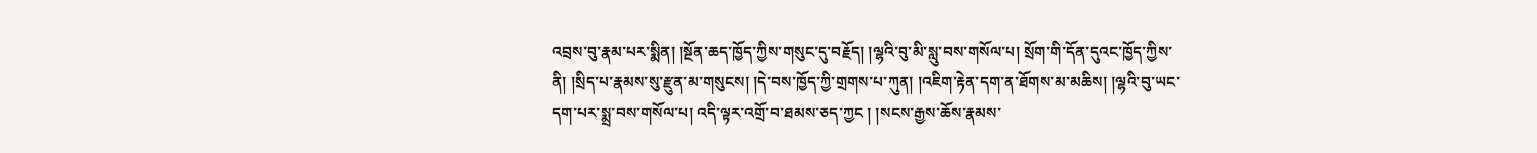འབྲས་བུ་རྣམ་པར་སྨིན། །སྔོན་ཆད་ཁྱོད་ཀྱིས་གསུང་དུ་བརྗོད། །ལྷའི་བུ་མི་སླུ་བས་གསོལ་པ། སྲོག་གི་དོན་དུའང་ཁྱོད་ཀྱིས་ནི། །སྲིད་པ་རྣམས་སུ་རྫུན་མ་གསུངས། །དེ་བས་ཁྱོད་ཀྱི་གྲགས་པ་ཀུན། །འཇིག་རྟེན་དག་ན་ཐོགས་མ་མཆིས། །ལྷའི་བུ་ཡང་དག་པར་སྨྲ་བས་གསོལ་པ། འདི་ལྟར་འགྲོ་བ་ཐམས་ཅད་ཀྱང ། །སངས་རྒྱས་ཆོས་རྣམས་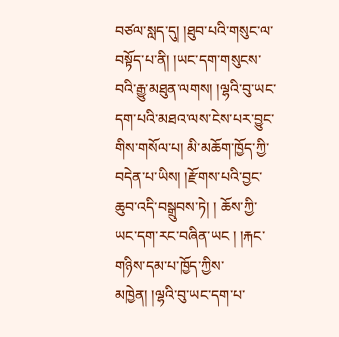བཙལ་སླད་དུ། །ཐུབ་པའི་གསུང་ལ་བསྟོད་པ་ནི། །ཡང་དག་གསུངས་བའི་རྒྱུ་མཐུན་ལགས། །ལྷའི་བུ་ཡང་དག་པའི་མཐའ་ལས་ངེས་པར་བྱུང་གིས་གསོལ་པ། མི་མཆོག་ཁྱོད་ཀྱི་བདེན་པ་ཡིས། །རྫོགས་པའི་བྱང་ཆུབ་འདི་བསྒྲུབས་ཏེ། ། ཆོས་ཀྱི་ཡང་དག་རང་བཞིན་ཡང ། །རྐང་གཉིས་དམ་པ་ཁྱོད་ཀྱིས་མཁྱེན། །ལྷའི་བུ་ཡང་དག་པ་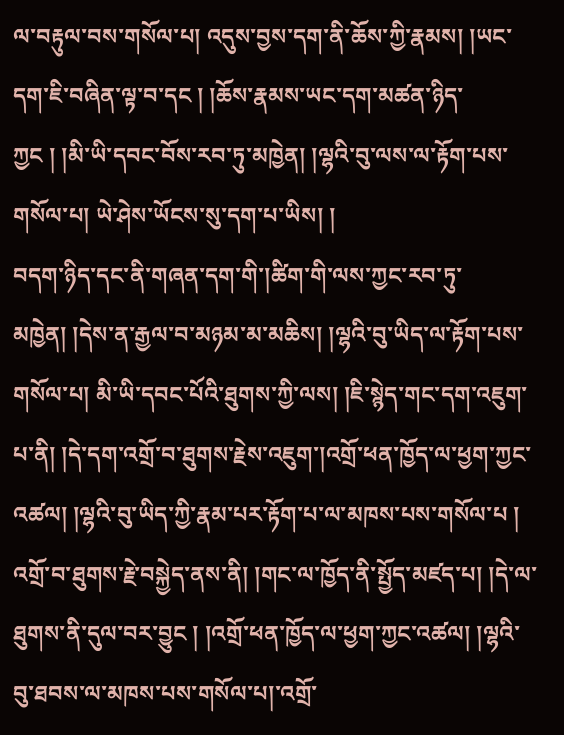ལ་བརྟུལ་བས་གསོལ་པ། འདུས་བྱས་དག་ནི་ཆོས་ཀྱི་རྣམས། །ཡང་དག་ཇི་བཞིན་ལྟ་བ་དང ། །ཆོས་རྣམས་ཡང་དག་མཚན་ཉིད་ཀྱང ། །མི་ཡི་དབང་བོས་རབ་ཏུ་མཁྱེན། །ལྷའི་བུ་ལས་ལ་རྟོག་པས་གསོལ་པ། ཡེ་ཤེས་ཡོངས་སུ་དག་པ་ཡིས། །
བདག་ཉིད་དང་ནི་གཞན་དག་གི་།ཚིག་གི་ལས་ཀྱང་རབ་ཏུ་མཁྱེན། །དེས་ན་རྒྱལ་བ་མཉམ་མ་མཆིས། །ལྷའི་བུ་ཡིད་ལ་རྟོག་པས་གསོལ་པ། མི་ཡི་དབང་པོའི་ཐུགས་ཀྱི་ལས། །ཇི་སྙེད་གང་དག་འཇུག་པ་ནི། །དེ་དག་འགྲོ་བ་ཐུགས་རྗེས་འཇུག་།འགྲོ་ཕན་ཁྱོད་ལ་ཕྱག་ཀྱང་འཚལ། །ལྷའི་བུ་ཡིད་ཀྱི་རྣམ་པར་རྟོག་པ་ལ་མཁས་པས་གསོལ་པ ། འགྲོ་བ་ཐུགས་རྗེ་བསྐྱེད་ནས་ནི། །གང་ལ་ཁྱོད་ནི་སྤྱོད་མཛད་པ། །དེ་ལ་ཐུགས་ནི་དུལ་བར་བྱུང ། །འགྲོ་ཕན་ཁྱོད་ལ་ཕྱག་ཀྱང་འཚལ། །ལྷའི་བུ་ཐབས་ལ་མཁས་པས་གསོལ་པ།་འགྲོ་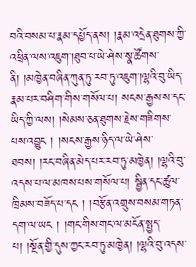བའི་བསམ་པ་རྣམ་དཔྱོད་ནས། །རྣམ་འདྲེན་ཐུགས་ཀྱི་འཕྲིན་ལས་འཇུག་།ཐུབ་པ་ཡེ་ཤེས་སྣ་ཚོགས་ནི། །མཁྱེན་བཞིན་ཀུན་ཏུ་རབ་ཏུ་འཇུག་།ལྷའི་བུ་ཡིད་རྣམ་པར་བཤིག་གིས་གསོལ་པ། སངས་རྒྱས་ས་དང་ཡིད་ཀྱི་ལས། །སེམས་ཅན་ཐུགས་རྗེས་གཟིགས་པས་འབྱུང ། །སངས་རྒྱས་ཉིད་ལ་ཡེ་ཤེས་ཐབས། །རང་བཞིན་མེད་པར་རབ་ཏུ་མཁྱེན། །ལྷའི་བུ་འདས་པ་ལ་མཁས་པས་གསོལ་པ། སྦྱིན་དང་ཚུལ་ཁྲིམས་བཟོད་པ་དང ། །བརྩོན་འགྲུས་བསམ་གཏན་དག་ལ་ཡང ། །གང་གིས་གང་ལ་མངོན་སྤྱད་པ། །སྔོན་གྱི་དུས་ཀྱང་རབ་ཏུ་མཁྱེན། །ལྷའི་བུ་འདས་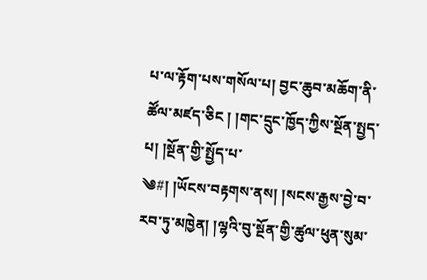པ་ལ་རྟོག་པས་གསོལ་པ། བྱང་ཆུབ་མཆོག་ནི་ཚོལ་མཛད་ཅིང ། །གང་དྲུང་ཁྱོད་ཀྱིས་སྔོན་སྤྱད་པ། །སྔོན་གྱི་སྤྱོད་པ་
༄#། །ཡོངས་བརྟགས་ནས། །སངས་རྒྱས་བྱེ་བ་རབ་ཏུ་མཁྱེན། །ལྷའི་བུ་སྔོན་གྱི་ཚུལ་ཕུན་སུམ་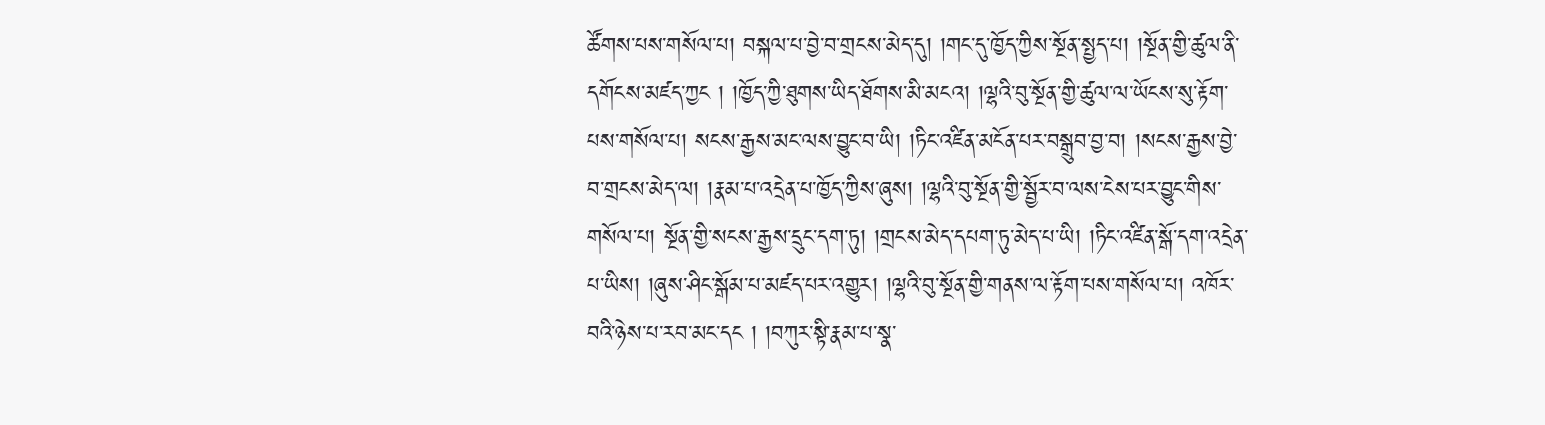ཚོགས་པས་གསོལ་པ། བསྐལ་པ་བྱེ་བ་གྲངས་མེད་དུ། །གང་དུ་ཁྱོད་ཀྱིས་སྔོན་སྤྱད་པ། །སྔོན་གྱི་ཚུལ་ནི་དགོངས་མཛད་ཀྱང ། །ཁྱོད་ཀྱི་ཐུགས་ཡིད་ཐོགས་མི་མངའ། །ལྷའི་བུ་སྔོན་གྱི་ཚུལ་ལ་ཡོངས་སུ་རྟོག་པས་གསོལ་པ། སངས་རྒྱས་མང་ལས་བྱུང་བ་ཡི། །ཏིང་འཛིན་མངོན་པར་བསྒྲུབ་བྱ་བ། །སངས་རྒྱས་བྱེ་བ་གྲངས་མེད་ལ། །རྣམ་པ་འདྲེན་པ་ཁྱོད་ཀྱིས་ཞུས། །ལྷའི་བུ་སྔོན་གྱི་སྦྱོར་བ་ལས་ངེས་པར་བྱུང་གིས་གསོལ་པ། སྔོན་གྱི་སངས་རྒྱས་དྲུང་དག་ཏུ། །གྲངས་མེད་དཔག་ཏུ་མེད་པ་ཡི། །ཏིང་འཛིན་སྒོ་དག་འདྲེན་པ་ཡིས། །ཞུས་ཤིང་སྒོམ་པ་མཛད་པར་འགྱུར། །ལྷའི་བུ་སྔོན་གྱི་གནས་ལ་རྟོག་པས་གསོལ་པ། འཁོར་བའི་ཉེས་པ་རབ་མང་དང ། །བཀུར་སྟི་རྣམ་པ་སྣ་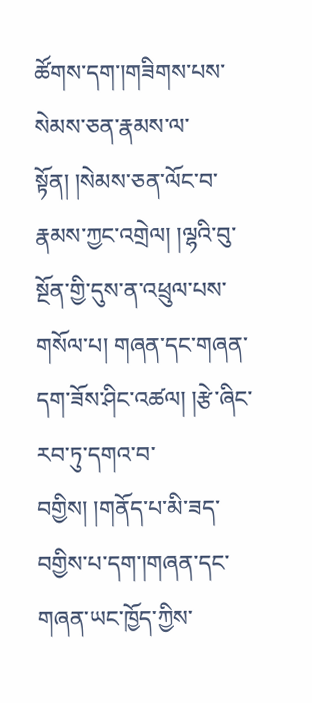ཚོགས་དག་།གཟིགས་པས་སེམས་ཅན་རྣམས་ལ་སྟོན། །སེམས་ཅན་ལོང་བ་རྣམས་ཀྱང་འགྲེལ། །ལྷའི་བུ་སྔོན་གྱི་དུས་ན་འཕྲུལ་པས་གསོལ་པ། གཞན་དང་གཞན་དག་ཟོས་ཤིང་འཚལ། །རྩེ་ཞིང་རབ་ཏུ་དགའ་བ་བགྱིས། །གནོད་པ་མི་ཟད་བགྱིས་པ་དག་།གཞན་དང་གཞན་ཡང་ཁྱོད་ཀྱིས་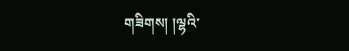གཟིགས། །ལྷའི་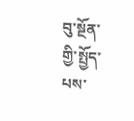བུ་སྔོན་གྱི་སྤྱོད་པས་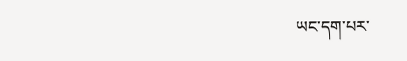ཡང་དག་པར་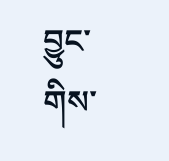བྱུང་གིས་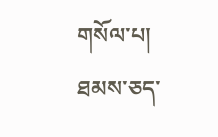གསོལ་པ། ཐམས་ཅད་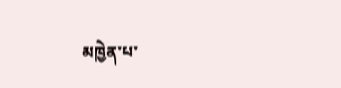མཁྱེན་པ་